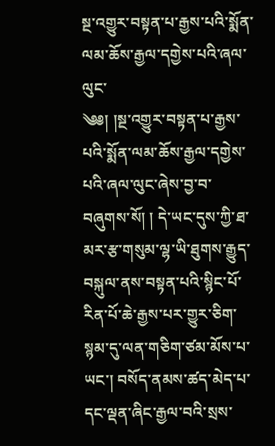སྔ་འགྱུར་བསྟན་པ་རྒྱས་པའི་སྨོན་ལམ་ཆོས་རྒྱལ་དགྱེས་པའི་ཞལ་ལུང་
༄༅། །སྔ་འགྱུར་བསྟན་པ་རྒྱས་པའི་སྨོན་ལམ་ཆོས་རྒྱལ་དགྱེས་པའི་ཞལ་ལུང་ཞེས་བྱ་བ་བཞུགས་སོ། ། དེ་ཡང་དུས་ཀྱི་ཐ་མར་རྩ་གསུམ་ལྷ་ཡི་ཐུགས་རྒྱུད་བསྐུལ་ནས་བསྟན་པའི་སྙིང་པོ་རིན་པོ་ཆེ་རྒྱས་པར་གྱུར་ཅིག་སྙམ་དུ་ལན་གཅིག་ཙམ་མོས་པ་ཡང་། བསོད་ནམས་ཚད་མེད་པ་དང་ལྡན་ཞིང་རྒྱལ་བའི་སྲས་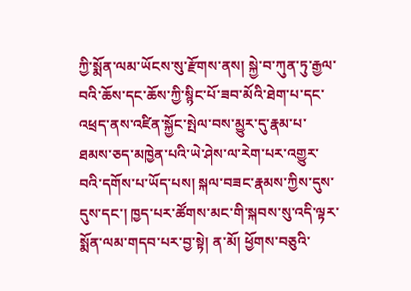ཀྱི་སྨོན་ལམ་ཡོངས་སུ་རྫོགས་ནས། སྐྱེ་བ་ཀུན་ཏུ་རྒྱལ་བའི་ཆོས་དང་ཆོས་ཀྱི་སྙིང་པོ་ཟབ་མོའི་ཐེག་པ་དང་འཕྲད་ནས་འཛིན་སྐྱོང་སྤེལ་བས་མྱུར་དུ་རྣམ་པ་ཐམས་ཅད་མཁྱེན་པའི་ཡེ་ཤེས་ལ་རེག་པར་འགྱུར་བའི་དགོས་པ་ཡོད་པས། སྐལ་བཟང་རྣམས་ཀྱིས་དུས་དུས་དང་། ཁྱད་པར་ཚོགས་མང་གི་སྐབས་སུ་འདི་ལྟར་སྨོན་ལམ་གདབ་པར་བྱ་སྟེ། ན་མོ། ཕྱོགས་བཅུའི་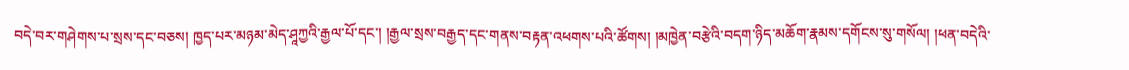བདེ་བར་གཤེགས་པ་སྲས་དང་བཅས། ཁྱད་པར་མཉམ་མེད་ཤཱཀྱའི་རྒྱལ་པོ་དང་། །རྒྱལ་སྲས་བརྒྱད་དང་གནས་བརྟན་འཕགས་པའི་ཚོགས། །མཁྱེན་བརྩེའི་བདག་ཉིད་མཆོག་རྣམས་དགོངས་སུ་གསོལ། །ཕན་བདེའི་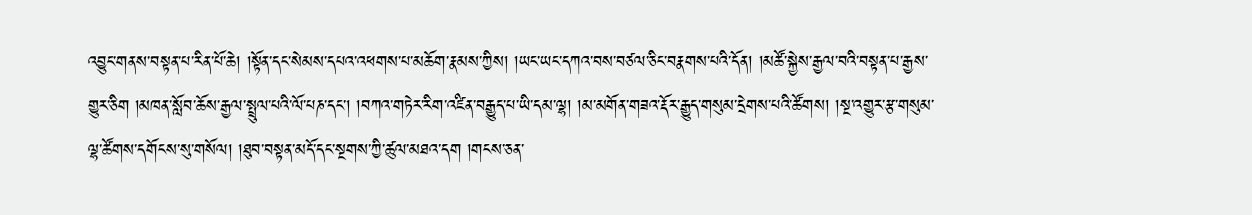འབྱུང་གནས་བསྟན་པ་རིན་པོ་ཆེ། །སྟོན་དང་སེམས་དཔའ་འཕགས་པ་མཆོག་རྣམས་ཀྱིས། །ཡང་ཡང་དཀའ་བས་བཙལ་ཅིང་བརྣགས་པའི་དོན། །མཚོ་སྐྱེས་རྒྱལ་བའི་བསྟན་པ་རྒྱས་གྱུར་ཅིག །མཁན་སློབ་ཆོས་རྒྱལ་སྤྲུལ་པའི་ལོ་པཎ་དང་། །བཀའ་གཏེར་རིག་འཛིན་བརྒྱུད་པ་ཡི་དམ་ལྷ། །མ་མགོན་གཟའ་རྡོར་རྒྱུད་གསུམ་དྲེགས་པའི་ཚོགས། །སྔ་འགྱུར་རྩ་གསུམ་ལྷ་ཚོགས་དགོངས་སུ་གསོལ། །ཐུབ་བསྟན་མདོ་དང་སྔགས་ཀྱི་ཚུལ་མཐའ་དག །གངས་ཅན་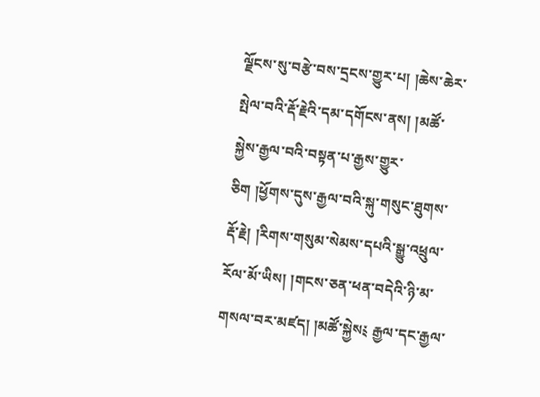ལྗོངས་སུ་བརྩེ་བས་དྲངས་གྱུར་པ། །ཆེས་ཆེར་སྤེལ་བའི་རྡོ་རྗེའི་དམ་དགོངས་ནས། །མཚོ་སྐྱེས་རྒྱལ་བའི་བསྟན་པ་རྒྱས་གྱུར་ཅིག །ཕྱོགས་དུས་རྒྱལ་བའི་སྐུ་གསུང་ཐུགས་རྡོ་རྗེ། །རིགས་གསུམ་སེམས་དཔའི་སྒྱུ་འཕྲུལ་རོལ་མོ་ཡིས། །གངས་ཅན་ཕན་བདེའི་ཉི་མ་གསལ་བར་མཛད། །མཚོ་སྐྱེས༴ རྒྱལ་དང་རྒྱལ་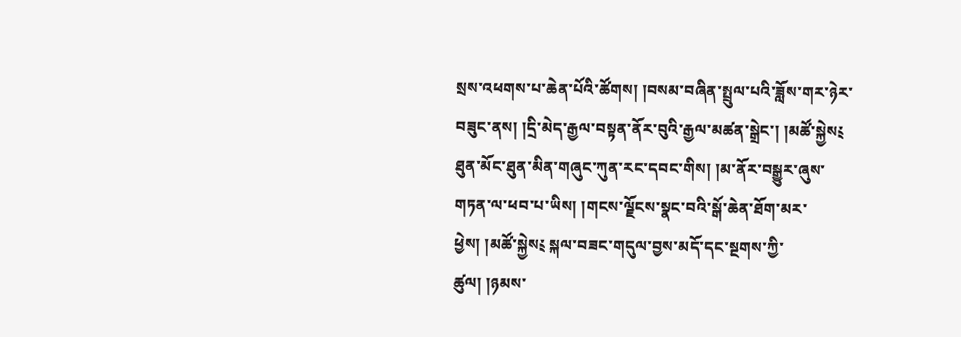སྲས་འཕགས་པ་ཆེན་པོའི་ཚོགས། །བསམ་བཞིན་སྤྲུལ་པའི་ཟློས་གར་ཉེར་བཟུང་ནས། །དྲི་མེད་རྒྱལ་བསྟན་ནོར་བུའི་རྒྱལ་མཚན་སྒྲེང་། །མཚོ་སྐྱེས༴ ཐུན་མོང་ཐུན་མིན་གཞུང་ཀུན་རང་དབང་གིས། །མ་ནོར་བསྒྱུར་ཞུས་གཏན་ལ་ཕབ་པ་ཡིས། །གངས་ལྗོངས་སྣང་བའི་སྒོ་ཆེན་ཐོག་མར་ཕྱེས། །མཚོ་སྐྱེས༴ སྐལ་བཟང་གདུལ་བྱས་མདོ་དང་སྔགས་ཀྱི་ཚུལ། །ཉམས་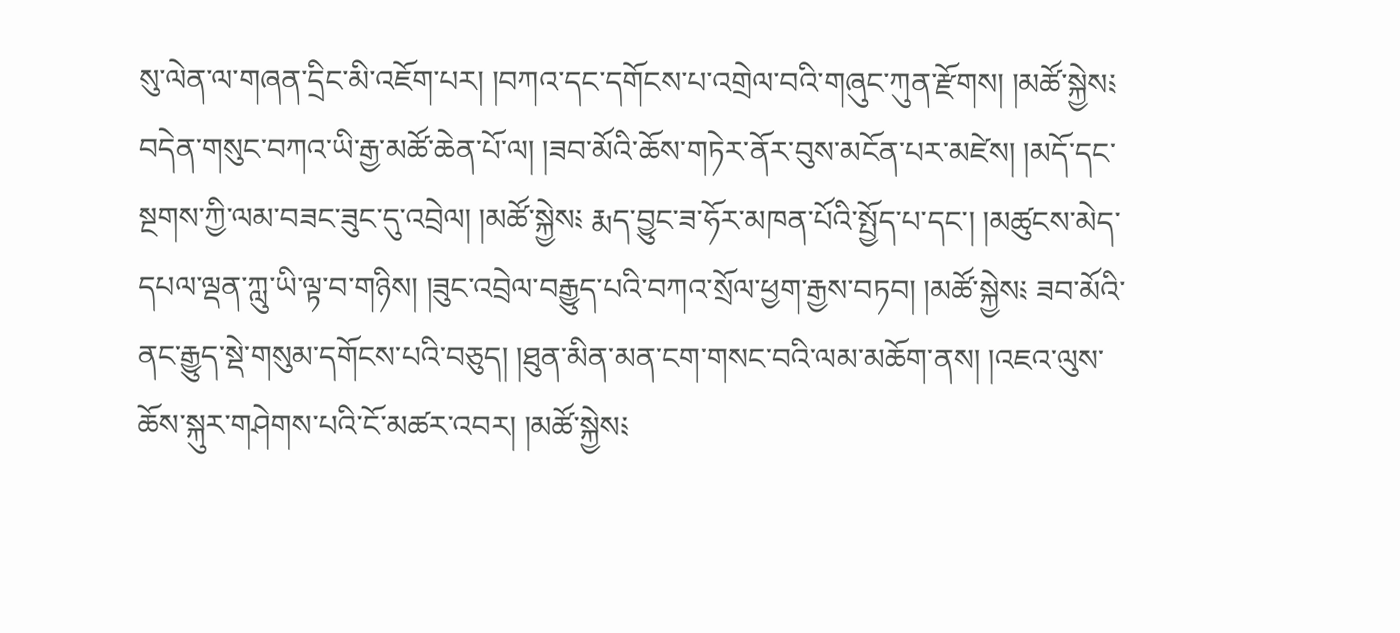སུ་ལེན་ལ་གཞན་དྲིང་མི་འཇོག་པར། །བཀའ་དང་དགོངས་པ་འགྲེལ་བའི་གཞུང་ཀུན་རྫོགས། །མཚོ་སྐྱེས༴ བདེན་གསུང་བཀའ་ཡི་རྒྱ་མཚོ་ཆེན་པོ་ལ། །ཟབ་མོའི་ཆོས་གཏེར་ནོར་བུས་མངོན་པར་མཛེས། །མདོ་དང་སྔགས་ཀྱི་ལམ་བཟང་ཟུང་དུ་འབྲེལ། །མཚོ་སྐྱེས༴ རྨད་བྱུང་ཟ་ཧོར་མཁན་པོའི་སྤྱོད་པ་དང་། །མཚུངས་མེད་དཔལ་ལྡན་ཀླུ་ཡི་ལྟ་བ་གཉིས། །ཟུང་འབྲེལ་བརྒྱུད་པའི་བཀའ་སྲོལ་ཕྱག་རྒྱས་བཏབ། །མཚོ་སྐྱེས༴ ཟབ་མོའི་ནང་རྒྱུད་སྡེ་གསུམ་དགོངས་པའི་བཅུད། །ཐུན་མིན་མན་ངག་གསང་བའི་ལམ་མཆོག་ནས། །འཇའ་ལུས་ཆོས་སྐུར་གཤེགས་པའི་ངོ་མཚར་འབར། །མཚོ་སྐྱེས༴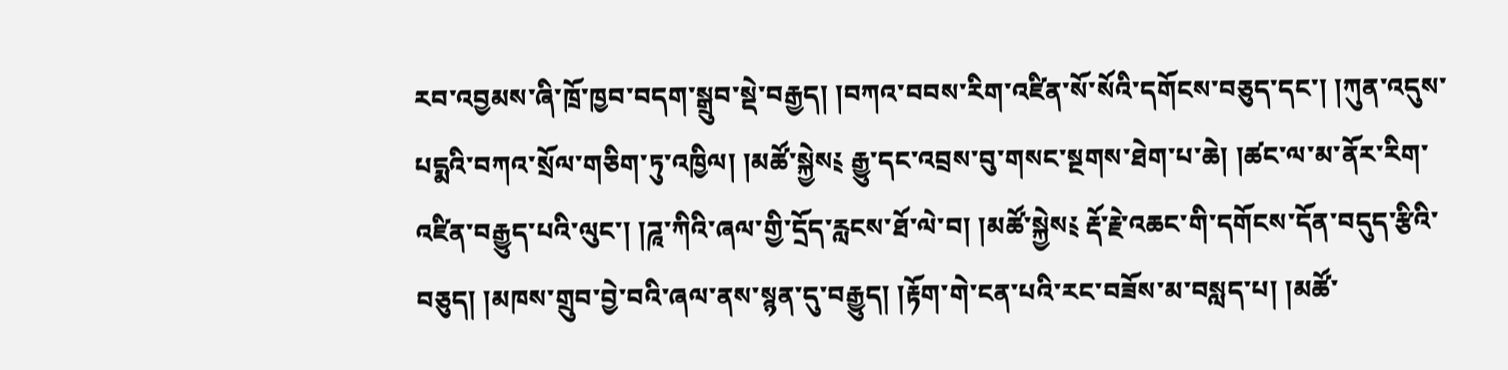རབ་འབྱམས་ཞི་ཁྲོ་ཁྱབ་བདག་སྒྲུབ་སྡེ་བརྒྱད། །བཀའ་བབས་རིག་འཛིན་སོ་སོའི་དགོངས་བཅུད་དང་། །ཀུན་འདུས་པདྨའི་བཀའ་སྲོལ་གཅིག་ཏུ་འཁྱིལ། །མཚོ་སྐྱེས༴ རྒྱུ་དང་འབྲས་བུ་གསང་སྔགས་ཐེག་པ་ཆེ། །ཚང་ལ་མ་ནོར་རིག་འཛིན་བརྒྱུད་པའི་ལུང་། །ཌཱ་ཀིའི་ཞལ་གྱི་དྲོད་རླངས་ཐོ་ལེ་བ། །མཚོ་སྐྱེས༴ རྡོ་རྗེ་འཆང་གི་དགོངས་དོན་བདུད་རྩིའི་བཅུད། །མཁས་གྲུབ་བྱེ་བའི་ཞལ་ནས་སྙན་དུ་བརྒྱུད། །རྟོག་གེ་ངན་པའི་རང་བཟོས་མ་བསླད་པ། །མཚོ་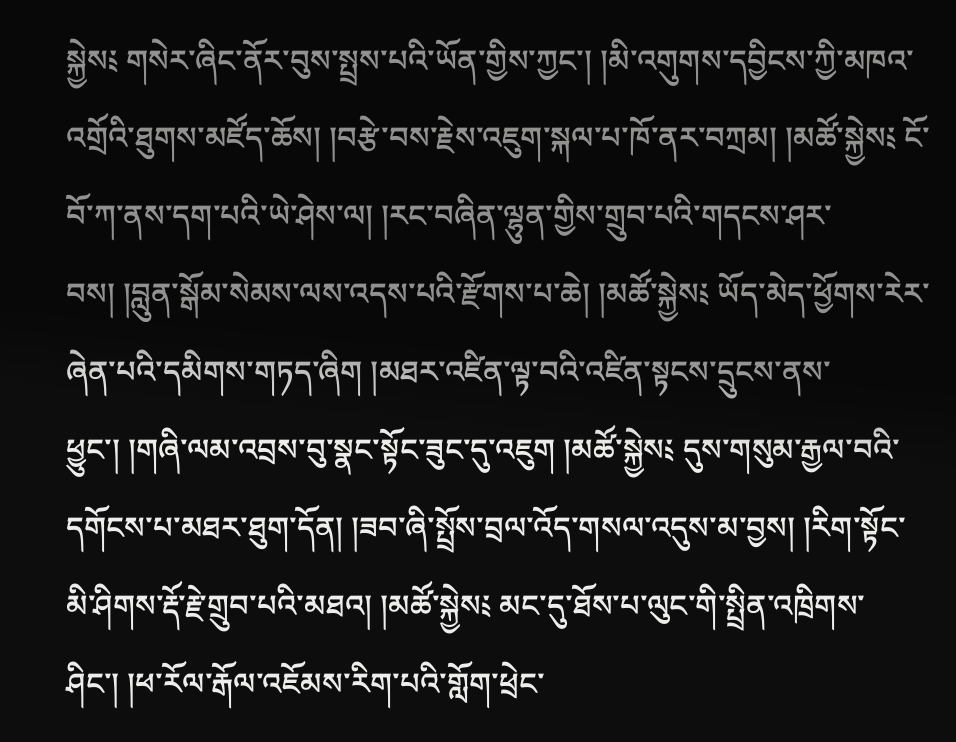སྐྱེས༴ གསེར་ཞིང་ནོར་བུས་སྤྲས་པའི་ཡོན་གྱིས་ཀྱང་། །མི་འགུགས་དབྱིངས་ཀྱི་མཁའ་འགྲོའི་ཐུགས་མཛོད་ཆོས། །བརྩེ་བས་རྗེས་འཇུག་སྐལ་པ་ཁོ་ནར་བཀྲམ། །མཚོ་སྐྱེས༴ ངོ་བོ་ཀ་ནས་དག་པའི་ཡེ་ཤེས་ལ། །རང་བཞིན་ལྷུན་གྱིས་གྲུབ་པའི་གདངས་ཤར་བས། །བླུན་སྒོམ་སེམས་ལས་འདས་པའི་རྫོགས་པ་ཆེ། །མཚོ་སྐྱེས༴ ཡོད་མེད་ཕྱོགས་རེར་ཞེན་པའི་དམིགས་གཏད་ཞིག །མཐར་འཛིན་ལྟ་བའི་འཛིན་སྟངས་དྲུངས་ནས་ཕྱུང་། །གཞི་ལམ་འབྲས་བུ་སྣང་སྟོང་ཟུང་དུ་འཇུག །མཚོ་སྐྱེས༴ དུས་གསུམ་རྒྱལ་བའི་དགོངས་པ་མཐར་ཐུག་དོན། །ཟབ་ཞི་སྤྲོས་བྲལ་འོད་གསལ་འདུས་མ་བྱས། །རིག་སྟོང་མི་ཤིགས་རྡོ་རྗེ་གྲུབ་པའི་མཐའ། །མཚོ་སྐྱེས༴ མང་དུ་ཐོས་པ་ལུང་གི་སྤྲིན་འཁྲིགས་ཤིང་། །ཕ་རོལ་རྒོལ་འཇོམས་རིག་པའི་གློག་ཕྲེང་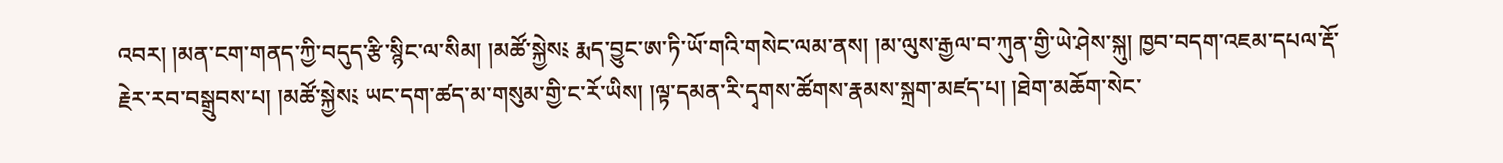འབར། །མན་ངག་གནད་ཀྱི་བདུད་རྩི་སྙིང་ལ་སིམ། །མཚོ་སྐྱེས༴ རྨད་བྱུང་ཨ་ཏི་ཡོ་གའི་གསེང་ལམ་ནས། །མ་ལུས་རྒྱལ་བ་ཀུན་གྱི་ཡེ་ཤེས་སྐུ། ཁྱབ་བདག་འཇམ་དཔལ་རྡོ་རྗེར་རབ་བསྒྲུབས་པ། །མཚོ་སྐྱེས༴ ཡང་དག་ཚད་མ་གསུམ་གྱི་ང་རོ་ཡིས། །ལྟ་དམན་རི་དྭགས་ཚོགས་རྣམས་སྐྲག་མཛད་པ། །ཐེག་མཆོག་སེང་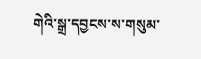གེའི་སྒྲ་དབྱངས་ས་གསུམ་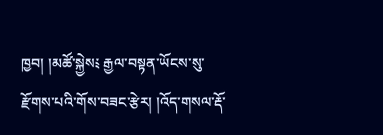ཁྱབ། །མཚོ་སྐྱེས༴ རྒྱལ་བསྟན་ཡོངས་སུ་རྫོགས་པའི་གོས་བཟང་རྩེར། །འོད་གསལ་རྡོ་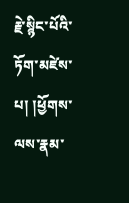རྗེ་སྙིང་པོའི་ཏོག་མཛེས་པ། །ཕྱོགས་ལས་རྣམ་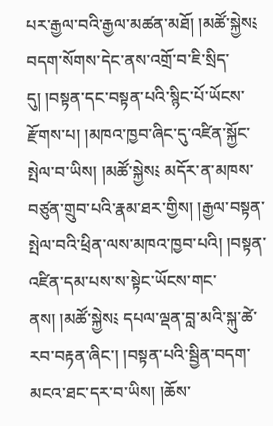པར་རྒྱལ་བའི་རྒྱལ་མཚན་མཐོ། །མཚོ་སྐྱེས༴ བདག་སོགས་དེང་ནས་འགྲོ་བ་ཇི་སྲིད་དུ། །བསྟན་དང་བསྟན་པའི་སྙིང་པོ་ཡོངས་རྫོགས་པ། །མཁའ་ཁྱབ་ཞིང་དུ་འཛིན་སྐྱོང་སྤེལ་བ་ཡིས། །མཚོ་སྐྱེས༴ མདོར་ན་མཁས་བཙུན་གྲུབ་པའི་རྣམ་ཐར་གྱིས། །རྒྱལ་བསྟན་སྤེལ་བའི་ཕྲིན་ལས་མཁའ་ཁྱབ་པའི། །བསྟན་འཛིན་དམ་པས་ས་སྟེང་ཡོངས་གང་ནས། །མཚོ་སྐྱེས༴ དཔལ་ལྡན་བླ་མའི་སྐུ་ཚེ་རབ་བརྟན་ཞིང་། །བསྟན་པའི་སྦྱིན་བདག་མངའ་ཐང་དར་བ་ཡིས། །ཆོས་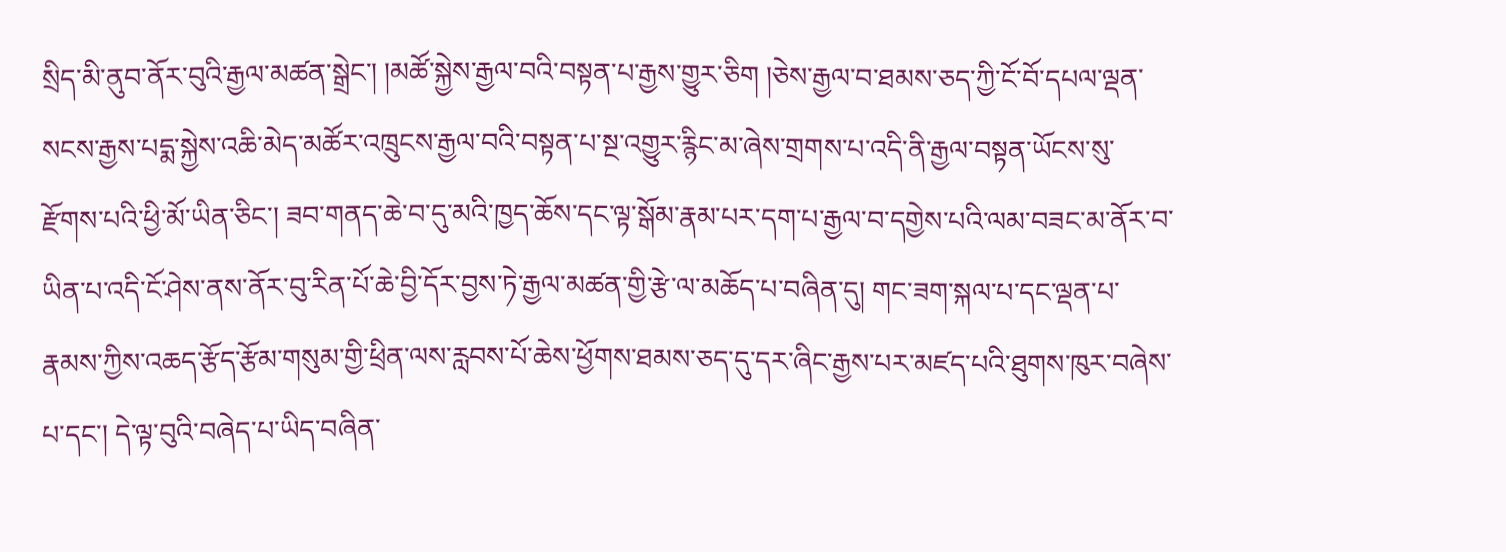སྲིད་མི་ནུབ་ནོར་བུའི་རྒྱལ་མཚན་སྒྲེང་། །མཚོ་སྐྱེས་རྒྱལ་བའི་བསྟན་པ་རྒྱས་གྱུར་ཅིག །ཅེས་རྒྱལ་བ་ཐམས་ཅད་ཀྱི་ངོ་བོ་དཔལ་ལྡན་སངས་རྒྱས་པདྨ་སྐྱེས་འཆི་མེད་མཚོར་འཁྲུངས་རྒྱལ་བའི་བསྟན་པ་སྔ་འགྱུར་རྙིང་མ་ཞེས་གྲགས་པ་འདི་ནི་རྒྱལ་བསྟན་ཡོངས་སུ་རྫོགས་པའི་ཕྱི་མོ་ཡིན་ཅིང་། ཟབ་གནད་ཆེ་བ་དུ་མའི་ཁྱད་ཆོས་དང་ལྟ་སྒོམ་རྣམ་པར་དག་པ་རྒྱལ་བ་དགྱེས་པའི་ལམ་བཟང་མ་ནོར་བ་ཡིན་པ་འདི་ངོ་ཤེས་ནས་ནོར་བུ་རིན་པོ་ཆེ་བྱི་དོར་བྱས་ཏེ་རྒྱལ་མཚན་གྱི་རྩེ་ལ་མཆོད་པ་བཞིན་དུ། གང་ཟག་སྐལ་པ་དང་ལྡན་པ་རྣམས་ཀྱིས་འཆད་རྩོད་རྩོམ་གསུམ་གྱི་ཕྲིན་ལས་རླབས་པོ་ཆེས་ཕྱོགས་ཐམས་ཅད་དུ་དར་ཞིང་རྒྱས་པར་མཛད་པའི་ཐུགས་ཁུར་བཞེས་པ་དང་། དེ་ལྟ་བུའི་བཞེད་པ་ཡིད་བཞིན་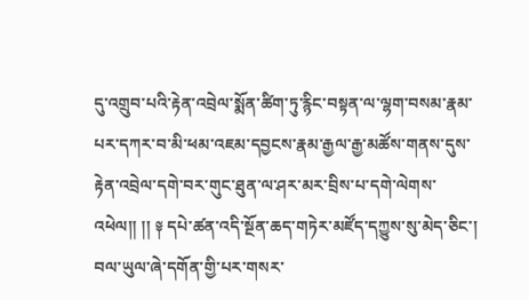དུ་འགྲུབ་པའི་རྟེན་འབྲེལ་སྨོན་ཚིག་ཏུ་རྙིང་བསྟན་ལ་ལྷག་བསམ་རྣམ་པར་དཀར་བ་མི་ཕམ་འཇམ་དབྱངས་རྣམ་རྒྱལ་རྒྱ་མཚོས་གནས་དུས་རྟེན་འབྲེལ་དགེ་བར་གུང་ཐུན་ལ་ཤར་མར་བྲིས་པ་དགེ་ལེགས་འཕེལ།། །། ༈ དཔེ་ཚན་འདི་སྔོན་ཆད་གཏེར་མཛོད་དཀྱུས་སུ་མེད་ཅིང་། བལ་ཡུལ་ཞེ་དགོན་གྱི་པར་གསར་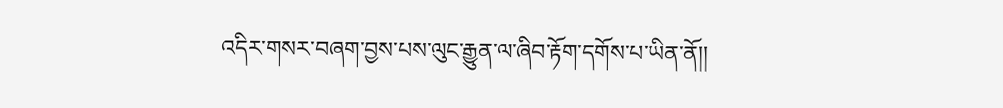འདིར་གསར་བཞག་བྱས་པས་ལུང་རྒྱུན་ལ་ཞིབ་རྟོག་དགོས་པ་ཡིན་ནོ།།